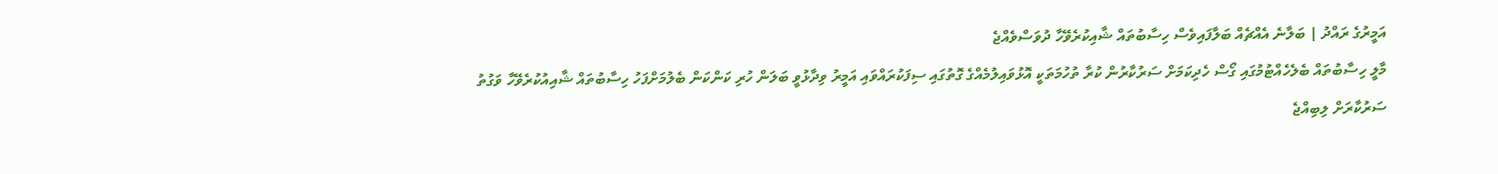އަމީރުގެ ރައްދު | ބަލާނެ އެއްޗެއް ބަލާފައިވެސް ހިސާބުތައް ޝާއިކުރެވޭހާ ދުވަސްވެއްޖެ
މާލީ ހިސާބުތައް ބެލެހެއްޓުމުގައި ގޯސް ހެދިކަމަށް ސަރުކާރުން ކުރާ ތުހުމަތަކީ އޮޅުވައިލުމެއްގެ ގޮތުގައި ސިފަކުރައްވައި އަމީރު ވިދާޅުވީ ބަލަން ހުރި ކަންކަން ބެލުމަށްފަހު ހިސާބުތައް ޝާއިއުކުރެވޭހާ ވަގުތު ސަރުކާރަށް ލިބިއްޖެ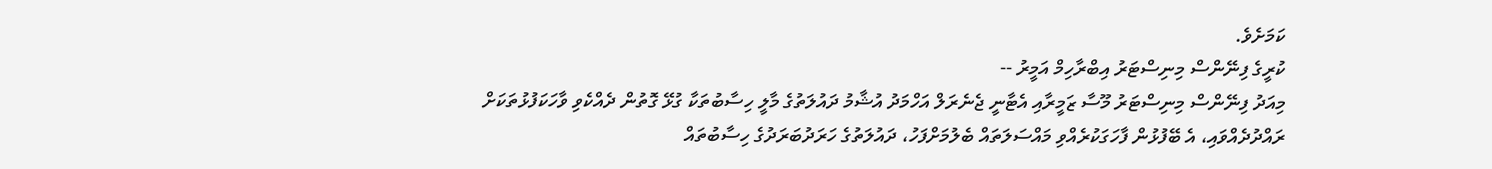ކަމަށެވެ.
ކުރީގެ ފިނޭންސް މިނިސްޓަރު އިބްރާހިމް އަމީރު --
މިއަދު ފިނޭންސް މިނިސްޓަރު މޫސާ ޒަމީރާއި އެޓާނީ ޖެނެރަލް އަހްމަދު އުޝާމު ދައުލަތުގެ މާލީ ހިސާބުތަކާ ގުޅޭ ގޮތުން ދެއްކެވި ވާހަކަފުޅުތަކަށް ރައްދުދެއްވައި، އެ ބޭފުޅުން ފާހަގަކުރެއްވި މައްސަލަތައް ބެލުމަށްފަހު، ދައުލަތުގެ ހަރަދުބަރަދުގެ ހިސާބުތައް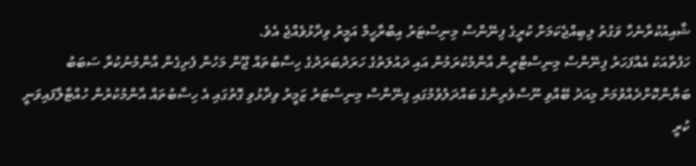ޝާއިއުކުރާނެހާ ވަގުތު ލިބިއްޖެކަމަށް ކުރީގެ ފިނޭންސް މިނިސްޓަރު އިބްރާހީމް އަމީރު ވިދާޅުވެއްޖެ އެވެ.
ހަފުތާއަކު އެއްފަހަރު ފިނޭންސް މިނިސްޓްރީން އާންމުކުރަމުން އައި ދައުލަތުގެ ހަރަދުބަރަދުގެ ހިސާބުތައް ޖޫން މަހުން ފެށިގެން އާންމުނުކުރާ ސަބަބު ބަޔާންކޮށްދެއްވުމަށް މިއަދު ބޭއްވި ނޫސްވެރިންގެ ބައްދަލުވުމުގައި ފިނޭންސް މިނިސްޓަރު ޒަމީރު ވިދާޅުވި ގޮތުގައި އެ ހިސާބުތައް އާންމުކުރުން ހުއްޓާލާފައިވަނީ ކުރީ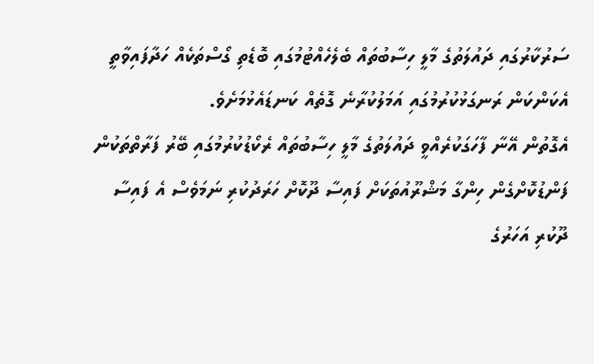ސަރުކާރުގައި ދައުލަތުގެ މާލީ ހިސާބުތައް ބެލެހެއްޓުމުގައި ބޮޑެތި ގޯސްތަކެއް ހަދާފައިވާތީ އެކަންކަން ރަނގަޅުކުރުމުގައި އަމަލުކުރާނެ ގޮތެއް ކަނޑައެޅުމަށެވެ.
އެގޮތުން އޭނާ ފާހަގަކުރެއްވީ ދައުލަތުގެ މާލީ ހިސާބުތައް ރެކޯޑުކުރުމުގައި ބޭރު ފަރާތްތަކުން ފަންޑުކޮށްގެން ހިންގާ މަޝްރޫއުތަކަށް ފައިސާ ދޫކޮށް ހަރަދުކުރި ނަމަވެސް އެ ފައިސާ ދޫކުރި އަހަރުގެ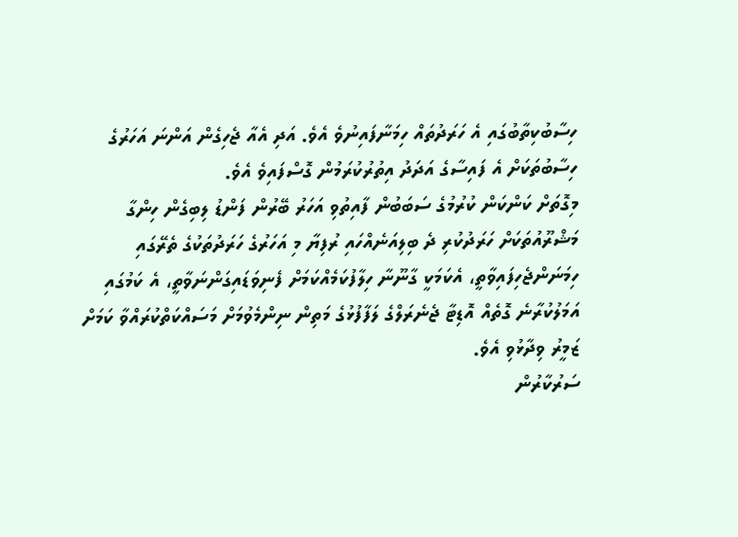ހިސާބުކިތާބުގައި އެ ހަރަދުތައް ހިމަނާފައިނުވެ އެވެ. އަދި އެއާ ޖެހިގެން އަންނަ އަހަރުގެ ހިސާބުތަކަށް އެ ފައިސާގެ އަދަދު އިތުރުކުރަމުން ގޮސްފައިވެ އެވެ.
މިގޮތަށް ކަންކަން ކުރުމުގެ ސަބަބުން ފާއިތުވި އަހަރު ބޭރުން ފަންޑު ލިބިގެން ހިންގާ މަޝްރޫއުތަކަށް ހަރަދުކުރި ދެ ބިލިއަނެއްހައި ރުފިޔާ މި އަހަރުގެ ހަރަދުތަކުގެ ތެރޭގައި ހިމަނަންޖެހިފައިވާތީ، އެކަމަކީ ގާނޫނާ ހިލާފުކަމެއްކަމަށް ފެނިވަޑައިގަންނަވާތީ، އެ ކަމުގައި އަމަލުކުރާނެ ގޮތެއް އޮޑިޓާ ޖެނެރަލްގެ ލަފާފުޅުގެ މަތިން ނިންމެވުމަށް މަސައްކަތްކުރައްވާ ކަމަށް ޒަމީރު ވިދާޅުވި އެވެ.
ސަރުކާރުން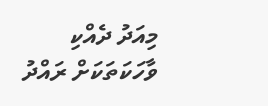މިއަދު ދެއްކި ވާހަކަތަކަށް ރައްދު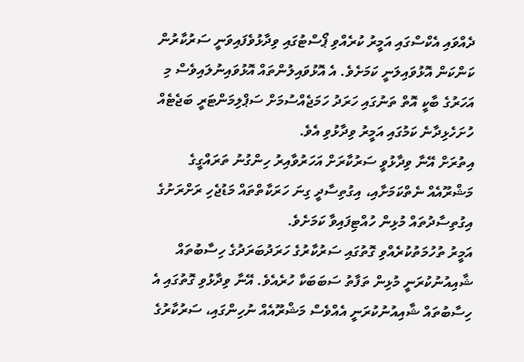ދެއްވައި އެކްސްގައި އަމީރު ކުރެއްވި ޕޯސްޓުގައި ވިދާޅުވެފައިވަނީ ސަރުކާރުން ކަންކަން އޮޅުވައިލަނީ ކަމަށެވެ. އެ އޮޅުވައިލުންތައް އޮޅުވައިނުލައިވެސް މި އަހަރުގެ ބާކީ އޮތް ތަނުގައި ހަރަދު ހަމަޖެއްސުމަށް ސަޕްލިމަންޓަރީ ބަޖެޓެއް ހުށަހެޅިދާނެ ކަމުގައި އަމީރު ވިދާޅުވި އެވެ.
އިތުރަށް އޭނާ ވިދާޅުވީ ސަރުކާރަށް އަހަރުވާއިރު ހިންގުނު ތަރައްގީގެ މަޝްރޫއެއް ނެތްކަމަށާއި، އިގުތިސާދީ ގިނަ ހަރަކާތްތައް މަޑުޖެހި ރަށްރަށުގެ އިގުތިސާދުތައް މުޅިން ހުއްޓިފައިވާ ކަމަށެވެ.
އަމީރު ތުހުމަތުކުރެއްވި ގޮތުގައި ސަރުކާރުގެ ހަރަދުބަރަދުގެ ހިސާބުތައް ޝާއިއުނުކުރަނީ މުޅިން ތަފާތު ސަބަބަކާ ހުރެއެވެ. އޭނާ ވިދާޅުވި ގޮތުގައި އެ ހިސާބުތައް ޝާއިއުނުކުރަނީ އެއްވެސް މަޝްރޫއެއް ނުހިންގައި، ސަރުކާރުގެ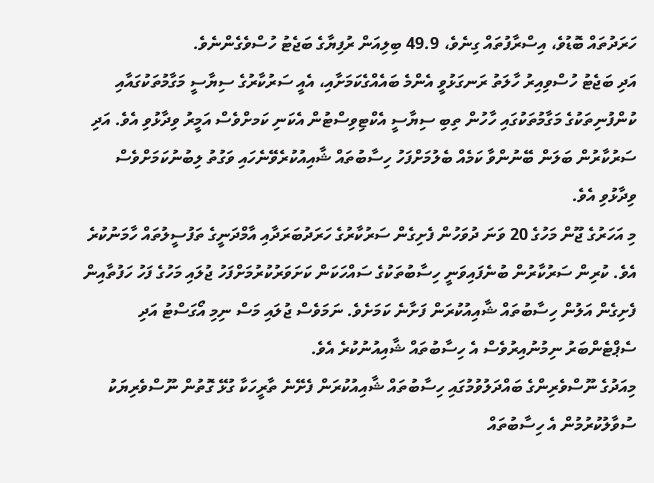ހަރަދުތައް ބޮޑުވެ، އިސްރާފުތައް ގިނެވެ، 49.9 ބިލިއަން ރުފިޔާގެ ބަޖެޓު ހުސްވެގެންނެވެ.
އަދި ބަޖެޓު ހުސްވިއިރު ހާލަތު ރަނގަޅުވީ އެންމެ ބައެއްގެކަމަށާއި، އެއީ ސަރުކާރުގެ ސިޔާސީ މަގާމުތަކުގައާއި ކުންފުނިތަކުގެ މަގާމުތަކުގައި ހާހުން ތިބި ސިޔާސީ އެކްޓިވިސްޓުން އެކަނި ކަމށްވެސް އަމީރު ވިދާޅުވި އެވެ. އަދި ސަރުކާރުން ބަލަން ބޭނުންވާ ކަމެއް ބެލުމަށްފަހު ހިސާބުތައް ޝާއިއުކުރެވޭނެހައި ވަގުތު ލިބުނުކަމަށްވެސް ވިދާޅުވި އެވެ.
މި އަހަރުގެ ޖޫން މަހުގެ 20 ވަނަ ދުވަހުން ފެށިގެން ސަރުކާރުގެ ހަރަދުބަރަދާއި އާމްދަނީގެ ތަފުސީލުތައް ހާމަނުކުރެ އެވެ. ކުރިން ސަރުކާރުން ބުނެފައިވަނީ ހިސާބުތަކުގެ ސައްހަކަން ކަށަވަރުކުރުމަށްފަހު ޖުލައި މަހުގެ ފަހު ހަފުތާއިން ފެށިގެން އަލުން ހިސާބުތައް ޝާއިއުކުރަން ފަށާނެ ކަމަށެވެ. ނަމަވެސް ޖުލައި މަސް ނިމި އޯގަސްޓު އަދި ސެޕްޓެންބަރު ނިމުނުއިރުވެސް އެ ހިސާބުތައް ޝާއިއުނުކުރެ އެވެ.
މިއަދުގެ ނޫސްވެރިންގެ ބައްދަލުވުމުގައި ހިސާބުތައް ޝާއިއުކުރަން ފެށޭނެ ތާރީހަކާ ގުޅޭ ގޮތުން ނޫސްވެރިޔަކު ސުވާލުކުރުމުން އެ ހިސާބުތައް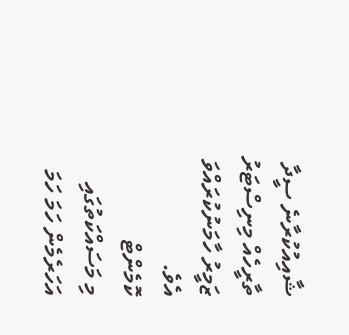ޝާއިއުކުރާނެ ސީދާ ތާރީހެއް މިނިސްޓަރު ޒަމީރު ހާމަނުކުރައްވަ އެވެ.
ކޮމެންޓް
މި މަސައްކަތުގައި އަހަރެމެން ހަމަ ހަމަ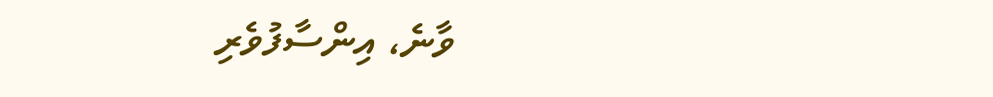ވާނެ، އިންސާފުވެރި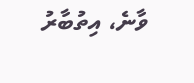ވާނެ، އިތުބާރު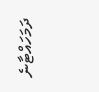ދަމަހައްޓާނެ